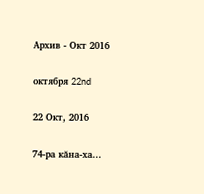Архив - Окт 2016

октября 22nd

22 Окт, 2016

74-ра кăна-ха...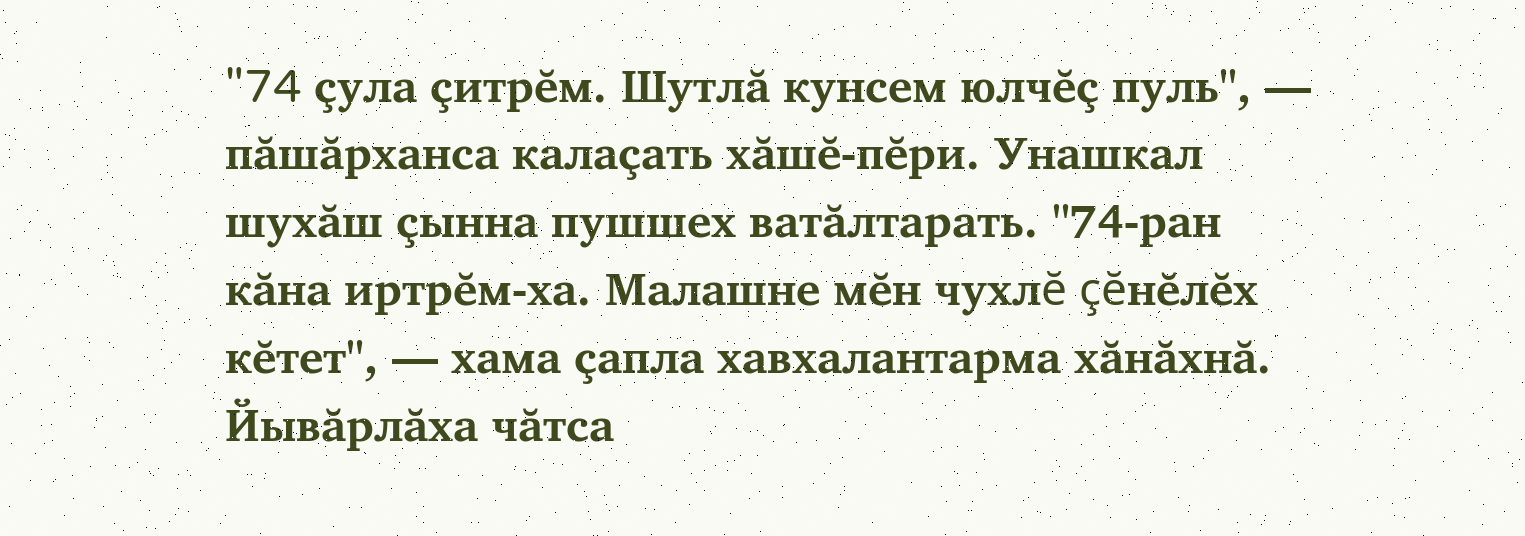"74 çула çитрĕм. Шутлă кунсем юлчĕç пуль", — пăшăрханса калаçать хăшĕ-пĕри. Унашкал шухăш çынна пушшех ватăлтарать. "74-ран кăна иртрĕм-ха. Малашне мĕн чухлĕ çĕнĕлĕх кĕтет", — хама çапла хавхалантарма хăнăхнă. Йывăрлăха чăтса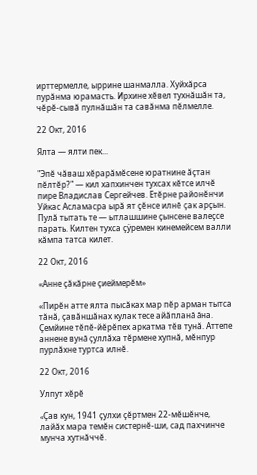ирттермелле, ыррине шанмалла. Хуйхăрса пурăнма юрамасть. Ирхине хĕвел тухнăшăн та, чĕрĕ-сывă пулнăшăн та савăнма пĕлмелле.

22 Окт, 2016

Ялта — ялти пек...

"Эпĕ чăваш хĕрарăмĕсене юратнине ăçтан пĕлтĕр?" — кил хапхинчен тухсах кĕтсе илчĕ пире Владислав Сергейчев. Етĕрне районĕнчи Уйкас Асламасра ырă ят çĕнсе илнĕ çак арçын. Пулă тытать те — ытлашшине çынсене валеçсе парать. Килтен тухса çÿремен кинемейсем валли кăмпа татса килет.

22 Окт, 2016

«Анне çăкăрне çиеймерĕм»

«Пирĕн атте ялта пысăках мар пĕр арман тытса тăнă, çавăншăнах кулак тесе айăпланă ăна. Çемйине тĕпĕ-йĕрĕпех аркатма тĕв тунă. Аттепе аннене вунă çуллăха тĕрмене хупнă, мĕнпур пурлăхне туртса илнĕ.

22 Окт, 2016

Улпут хĕрĕ

«Çав кун, 1941 çулхи çĕртмен 22-мĕшĕнче, лайăх мара темĕн систернĕ-ши, сад пахчинче мунча хутнăччĕ.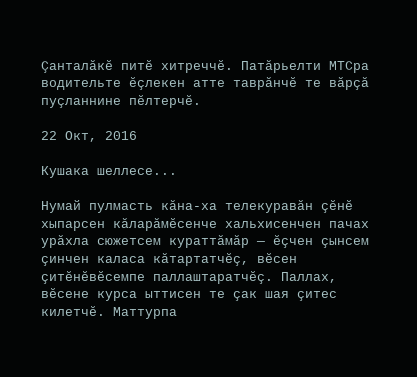Çанталăкĕ питĕ хитреччĕ. Патăрьелти МТСра водительте ĕçлекен атте таврăнчĕ те вăрçă пуçланнине пĕлтерчĕ.

22 Окт, 2016

Кушака шеллесе...

Нумай пулмасть кăна-ха телекуравăн çĕнĕ хыпарсен кăларăмĕсенче хальхисенчен пачах урăхла сюжетсем кураттăмăр — ĕçчен çынсем çинчен каласа кăтартатчĕç, вĕсен çитĕнĕвĕсемпе паллаштаратчĕç. Паллах, вĕсене курса ыттисен те çак шая çитес килетчĕ. Маттурпа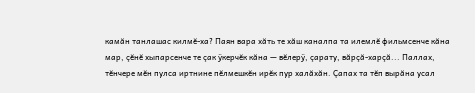камăн танлашас килмĕ-ха? Паян вара хăть те хăш каналпа та илемлĕ фильмсенче кăна мар, çĕнĕ хыпарсенче те çак ÿкерчĕк кăна — вĕлерÿ, çарату, вăрçă-харçă... Паллах, тĕнчере мĕн пулса иртнине пĕлмешкĕн ирĕк пур халăхăн. Çапах та тĕп вырăна усал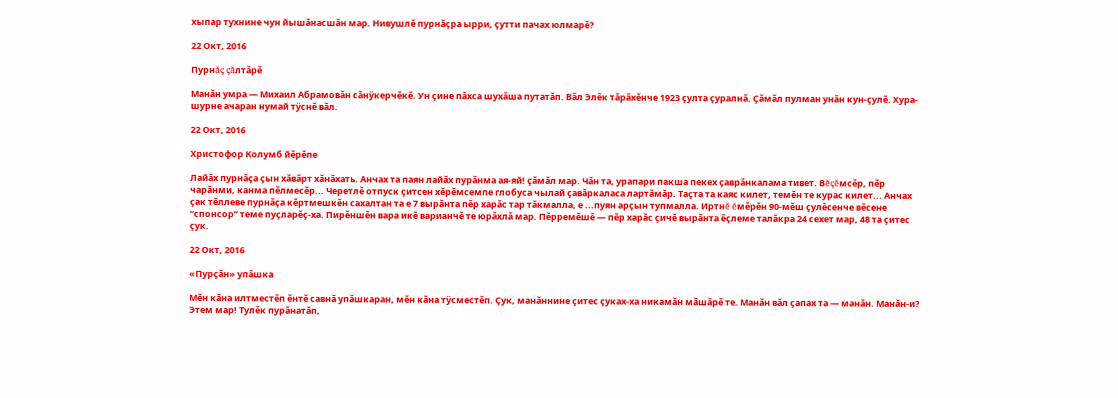хыпар тухнине чун йышăнасшăн мар. Нивушлĕ пурнăçра ырри, çутти пачах юлмарĕ?

22 Окт, 2016

Пурнăç çăлтăрĕ

Манăн умра — Михаил Абрамовăн сăнÿкерчĕкĕ. Ун çине пăхса шухăша путатăп. Вăл Элĕк тăрăхĕнче 1923 çулта çуралнă. Çăмăл пулман унăн кун-çулĕ. Хура-шурне ачаран нумай тÿснĕ вăл.

22 Окт, 2016

Христофор Колумб йĕрĕпе

Лайăх пурнăçа çын хăвăрт хăнăхать. Анчах та паян лайăх пурăнма ая-яй! çăмăл мар. Чăн та, урапари пакша пекех çаврăнкалама тивет. Вĕçĕмсĕр, пĕр чарăнми, канма пĕлмесĕр... Черетлĕ отпуск çитсен хĕрĕмсемпе глобуса чылай çавăркаласа лартăмăр. Таçта та каяс килет, темĕн те курас килет... Анчах çак тĕллеве пурнăçа кĕртмешкĕн сахалтан та е 7 вырăнта пĕр харăс тар тăкмалла, е ...пуян арçын тупмалла. Иртнĕ ĕмĕрĕн 90-мĕш çулĕсенче вĕсене “спонсор” теме пуçларĕç-ха. Пирĕншĕн вара икĕ варианчĕ те юрăхлă мар. Пĕрремĕшĕ — пĕр харăс çичĕ вырăнта ĕçлеме талăкра 24 сехет мар, 48 та çитес çук.

22 Окт, 2016

«Пурçăн» упăшка

Мĕн кăна илтместĕп ĕнтĕ савнă упăшкаран, мĕн кăна тÿсместĕп. Çук, манăннине çитес çуках-ха никамăн мăшăрĕ те. Манăн вăл çапах та — манăн. Манăн-и? Этем мар! Тулĕк пурăнатăп,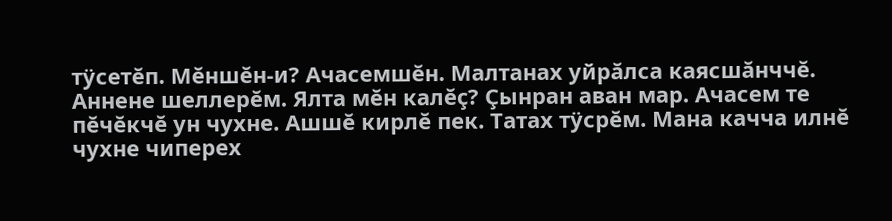тÿсетĕп. Мĕншĕн-и? Ачасемшĕн. Малтанах уйрăлса каясшăнччĕ. Аннене шеллерĕм. Ялта мĕн калĕç? Çынран аван мар. Ачасем те пĕчĕкчĕ ун чухне. Ашшĕ кирлĕ пек. Татах тÿсрĕм. Мана качча илнĕ чухне чиперех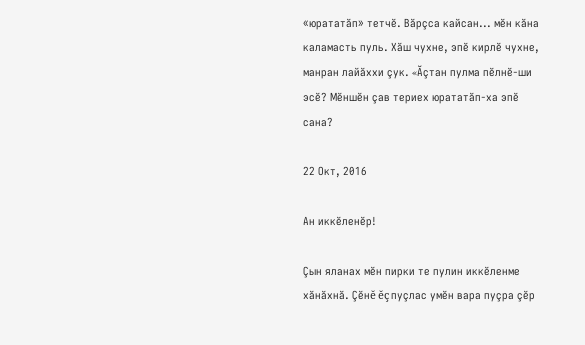«юрататăп» тетчĕ. Вăрçса кайсан... мĕн кăна каламасть пуль. Хăш чухне, эпĕ кирлĕ чухне, манран лайăххи çук. «Ăçтан пулма пĕлнĕ-ши эсĕ? Мĕншĕн çав териех юрататăп-ха эпĕ сана?

22 Окт, 2016

Ан иккĕленĕр!

Çын яланах мĕн пирки те пулин иккĕленме хăнăхнă. Çĕнĕ ĕç пуçлас умĕн вара пуçра çĕр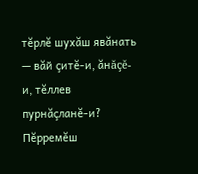тĕрлĕ шухăш явăнать — вăй çитĕ-и, ăнăçĕ-и, тĕллев пурнăçланĕ-и? Пĕрремĕш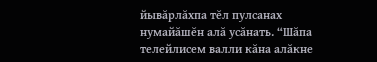йывăрлăхпа тĕл пулсанах нумайăшĕн алă усăнать. “Шăпа телейлисем валли кăна алăкне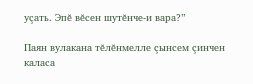уçать. Эпĕ вĕсен шутĕнче-и вара?”

Паян вулакана тĕлĕнмелле çынсем çинчен каласа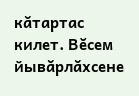кăтартас килет. Вĕсем йывăрлăхсене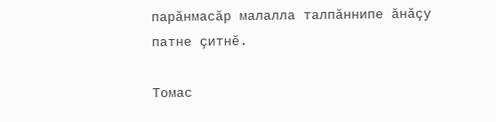парăнмасăр малалла талпăннипе ăнăçу патне çитнĕ.

Томас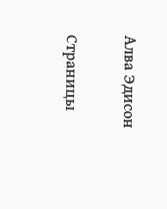Алва Эдисон

Страницы